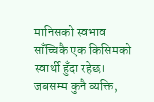मानिसको स्वभाव साँच्चिकै एक किसिमको स्वार्थी हुँदा रहेछ। जबसम्म कुनै व्यक्ति,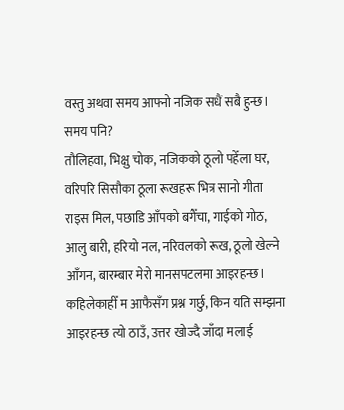वस्तु अथवा समय आफ्नो नजिक सधैं सबै हुन्छ। समय पनि?
तौलिहवा, भिक्षु चोक, नजिकको ठूलो पहेँला घर, वरिपरि सिसौका ठूला रूखहरू भित्र सानो गीता राइस मिल, पछाडि आँपको बगैँचा, गाईको गोठ, आलु बारी, हरियो नल, नरिवलको रूख, ठूलो खेल्ने आँगन, बारम्बार मेरो मानसपटलमा आइरहन्छ।
कहिलेकाहीँ म आफैसँग प्रश्न गर्छु, किन यति सम्झना आइरहन्छ त्यो ठाउँ, उत्तर खोज्दै जाँदा मलाई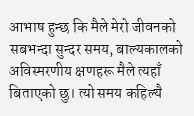आभाष हुन्छ कि मैले मेरो जीवनको सबभन्दा सुन्दर समय, बाल्यकालको अविस्मरणीय क्षणहरू मैले त्यहाँ बिताएको छु। त्यो समय कहिल्यै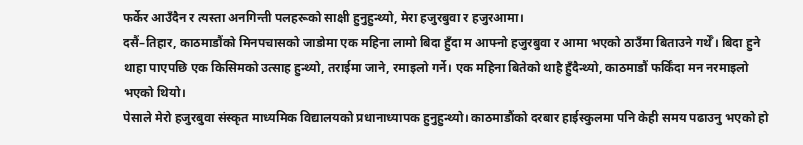फर्केर आउँदैन र त्यस्ता अनगिन्ती पलहरूको साक्षी हुनुहुन्थ्यो, मेरा हजुरबुवा र हजुरआमा।
दसैं–तिहार, काठमाडौंको मिनपचासको जाडोमा एक महिना लामो बिदा हुँदा म आफ्नो हजुरबुवा र आमा भएको ठाउँमा बिताउने गर्थेँ। बिदा हुने थाहा पाएपछि एक किसिमको उत्साह हुन्थ्यो, तराईमा जाने, रमाइलो गर्ने। एक महिना बितेको थाहै हुँदैन्थ्यो, काठमाडौं फर्किँदा मन नरमाइलो भएको थियो।
पेसाले मेरो हजुरबुवा संस्कृत माध्यमिक विद्यालयको प्रधानाध्यापक हुनुहुन्थ्यो। काठमाडौंको दरबार हाईस्कुलमा पनि केही समय पढाउनु भएको हो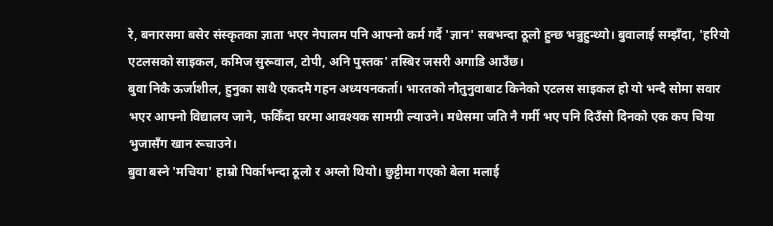रे, बनारसमा बसेर संस्कृतका ज्ञाता भएर नेपालम पनि आफ्नो कर्म गर्दै 'ज्ञान' सबभन्दा ठूलो हुन्छ भन्नुहुन्थ्यो। बुवालाई सम्झँदा, 'हरियो एटलसको साइकल, कमिज सुरूवाल, टोपी, अनि पुस्तक' तस्बिर जसरी अगाडि आउँछ।
बुवा निकै ऊर्जाशील, हुनुका साथै एकदमै गहन अध्ययनकर्ता। भारतको नौतुनुवाबाट किनेको एटलस साइकल हो यो भन्दै सोमा सवार भएर आफ्नो विद्यालय जाने, फर्किँदा घरमा आवश्यक सामग्री ल्याउने। मधेसमा जति नै गर्मी भए पनि दिउँसो दिनको एक कप चिया भुजासँग खान रूचाउने।
बुवा बस्ने 'मचिया' हाम्रो पिर्काभन्दा ठूलो र अग्लो थियो। छुट्टीमा गएको बेला मलाई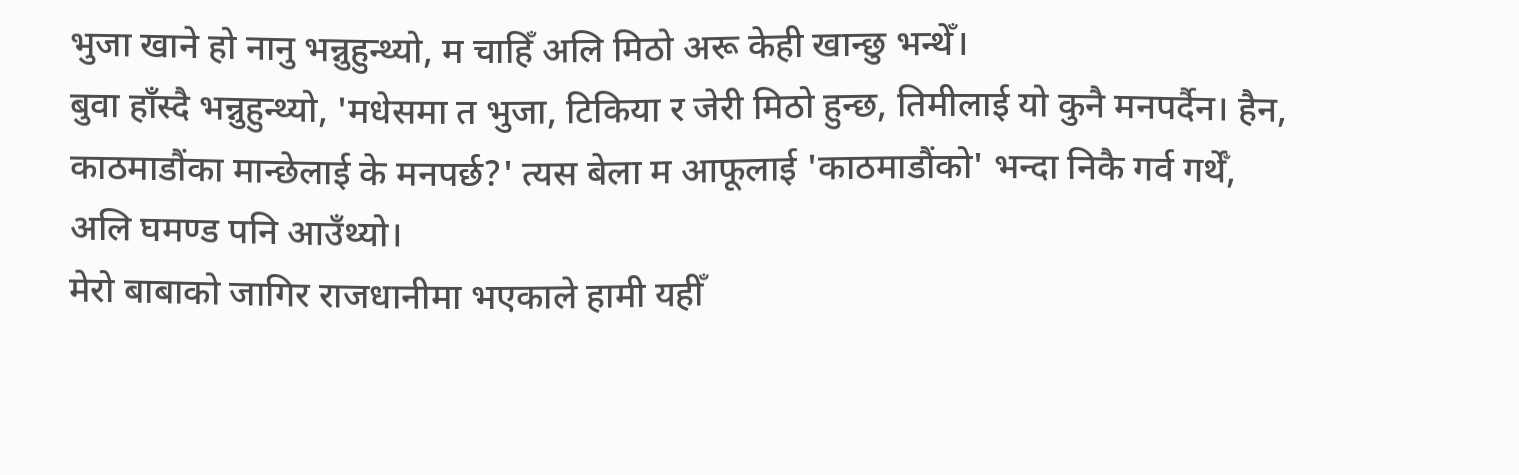भुजा खाने हो नानु भन्नुहुन्थ्यो, म चाहिँ अलि मिठो अरू केही खान्छु भन्थेँ।
बुवा हाँस्दै भन्नुहुन्थ्यो, 'मधेसमा त भुजा, टिकिया र जेरी मिठो हुन्छ, तिमीलाई यो कुनै मनपर्दैन। हैन, काठमाडौंका मान्छेलाई के मनपर्छ?' त्यस बेला म आफूलाई 'काठमाडौंको' भन्दा निकै गर्व गर्थेँ, अलि घमण्ड पनि आउँथ्यो।
मेरो बाबाको जागिर राजधानीमा भएकाले हामी यहीँ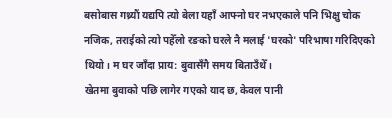बसोबास गथ्र्यौं यद्यपि त्यो बेला यहाँ आफ्नो घर नभएकाले पनि भिक्षु चोक नजिक, तराईको त्यो पहेँलो रङको घरले नै मलाई 'घरको' परिभाषा गरिदिएको थियो। म घर जाँदा प्राय: बुवासँगै समय बिताउँथेँ।
खेतमा बुवाको पछि लागेर गएको याद छ, केवल पानी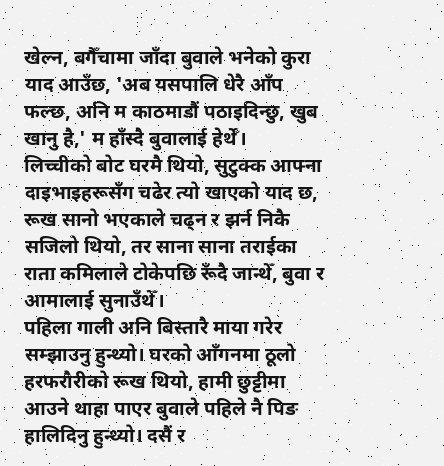खेल्न, बगैँचामा जाँदा बुवाले भनेको कुरा याद आउँछ, 'अब यसपालि धेरै आँप फल्छ, अनि म काठमाडौं पठाइदिन्छु, खुब खानु है,' म हाँस्दै बुवालाई हेर्थेँ।
लिच्चीको बोट घरमै थियो, सुटुक्क आफ्ना दाइभाइहरूसँग चढेर त्यो खाएको याद छ, रूख सानो भएकाले चढ्न र झर्न निकै सजिलो थियो, तर साना साना तराईका राता कमिलाले टोकेपछि रूँदै जान्थेँ, बुवा र आमालाई सुनाउँथेँ।
पहिला गाली अनि बिस्तारै माया गरेर सम्झाउनु हुन्थ्यो। घरको आँगनमा ठूलो हरफरौरीको रूख थियो, हामी छुट्टीमा आउने थाहा पाएर बुवाले पहिले नै पिङ हालिदिनु हुन्थ्यो। दसैं र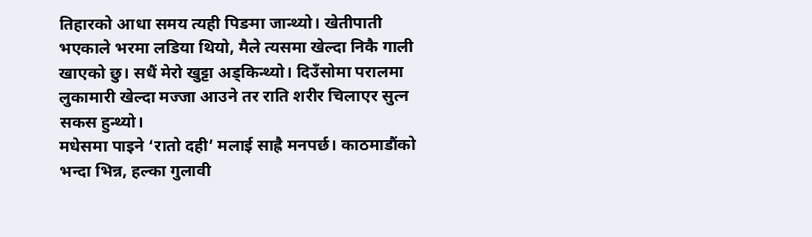तिहारको आधा समय त्यही पिङमा जान्थ्यो। खेतीपाती भएकाले भरमा लडिया थियो, मैले त्यसमा खेल्दा निकै गाली खाएको छु। सधैं मेरो खुट्टा अड्किन्थ्यो। दिउँसोमा परालमा लुकामारी खेल्दा मज्जा आउने तर राति शरीर चिलाएर सुत्न सकस हुन्थ्यो।
मधेसमा पाइने ‘रातो दही’ मलाई साह्रै मनपर्छ। काठमाडौंको भन्दा भिन्न, हल्का गुलावी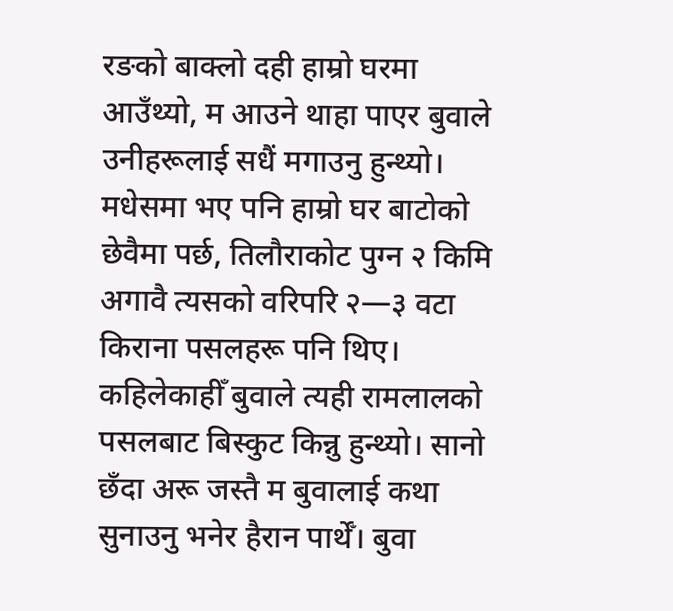रङको बाक्लो दही हाम्रो घरमा आउँथ्यो, म आउने थाहा पाएर बुवाले उनीहरूलाई सधैं मगाउनु हुन्थ्यो। मधेसमा भए पनि हाम्रो घर बाटोको छेवैमा पर्छ, तिलौराकोट पुग्न २ किमि अगावै त्यसको वरिपरि २—३ वटा किराना पसलहरू पनि थिए। कहिलेकाहीँ बुवाले त्यही रामलालको पसलबाट बिस्कुट किन्नु हुन्थ्यो। सानो छँदा अरू जस्तै म बुवालाई कथा सुनाउनु भनेर हैरान पार्थेँ। बुवा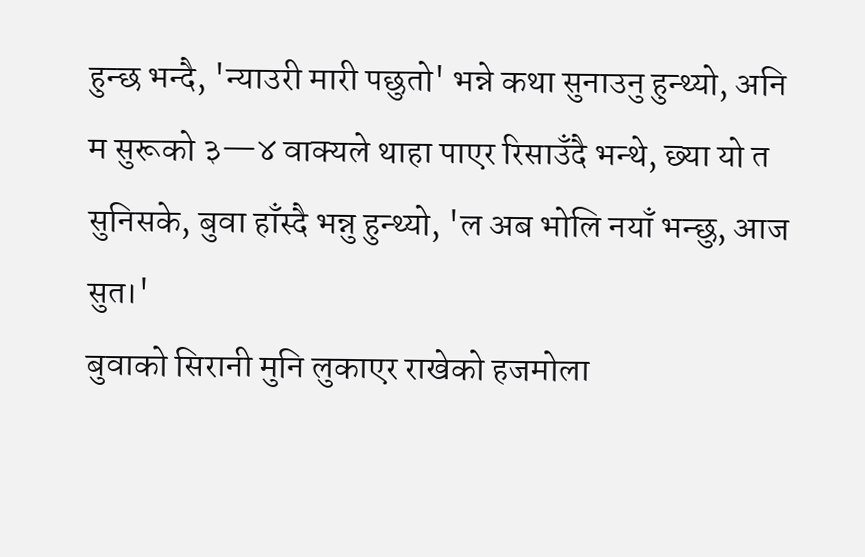हुन्छ भन्दै, 'न्याउरी मारी पछुतो' भन्ने कथा सुनाउनु हुन्थ्यो, अनि म सुरूको ३—४ वाक्यले थाहा पाएर रिसाउँदै भन्थे, छ्या यो त सुनिसके, बुवा हाँस्दै भन्नु हुन्थ्यो, 'ल अब भोलि नयाँ भन्छु, आज सुत।'
बुवाको सिरानी मुनि लुकाएर राखेको हजमोला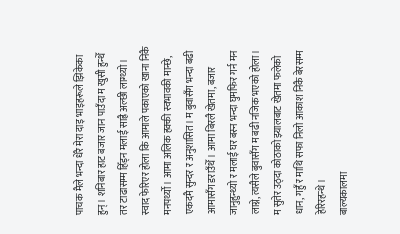पाचक मैले भन्दा धेरै मेरा दाइ भाइहरूले झिकेका हुन्। शनिबार हाट बजार जान पाउँदा म खुसी हुन्थेँ तर टाढासम्म हिँड्न मलाई साह्रै अल्छी लाग्थ्यो। स्वाद फेरिएर होला कि आमाले पकाएको खाना निकै मनपर्थ्यो। आमा अलिक हक्की स्वभावकी मान्छे, एकदमै सुन्दर र अनुशासित। म बुवासँग भन्दा बढी आमासँग डराउँथेँ। आमा बिरलै खेतमा, बजार जानुहुन्थ्यो र मलाई घर बस्न भन्दा घुमफिर गर्न मन लाग्ने, त्यसैले बुवासँग म बढी नजिक भएको होला।
म सुतेर उठ्दा कोठाको झ्यालबाट खेतमा फलेको धान, गहुँ र माथि सफा निलो आकाश निकै बेरसम्म हेरिरहन्थे।
बाल्यकालमा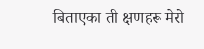बिताएका ती क्षणहरू मेरो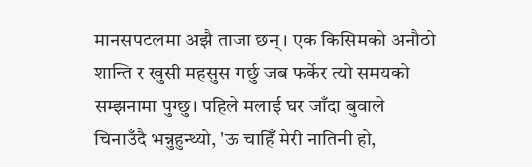मानसपटलमा अझै ताजा छन्। एक किसिमको अनौठो शान्ति र खुसी महसुस गर्छु जब फर्केर त्यो समयको सम्झनामा पुग्छु। पहिले मलाई घर जाँदा बुवाले चिनाउँदै भन्नुहुन्थ्यो, 'ऊ चाहिँ मेरी नातिनी हो,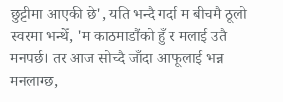छुट्टीमा आएकी छे', यति भन्दै गर्दा म बीचमै ठूलो स्वरमा भन्थेँ, 'म काठमाडौंको हुँ र मलाई उतै मनपर्छ। तर आज सोच्दै जाँदा आफूलाई भन्न मनलाग्छ,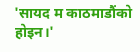'सायद म काठमाडौंको होइन।'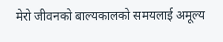मेरो जीवनको बाल्यकालको समयलाई अमूल्य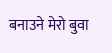बनाउने मेरो बुवा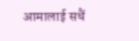आमालाई सधैं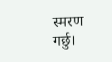स्मरण गर्छु।